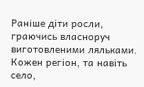Раніше діти росли, граючись власноруч виготовленими ляльками. Кожен регіон, та навіть село,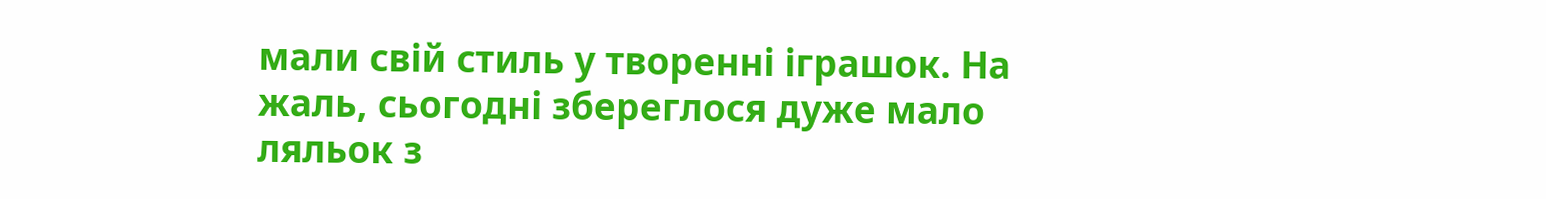мали свій стиль у творенні іграшок. На жаль, сьогодні збереглося дуже мало ляльок з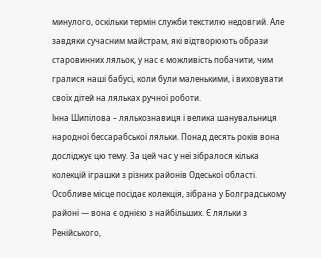минулого, оскільки термін служби текстилю недовгий. Але завдяки сучасним майстрам, які відтворюють образи старовинних ляльок, у нас є можливість побачити, чим гралися наші бабусі, коли були маленькими, і виховувати своїх дітей на ляльках ручної роботи.
Інна Шипілова – лялькознавиця і велика шанувальниця народної бессарабської ляльки. Понад десять років вона досліджує цю тему. За цей час у неї зібралося кілька колекцій іграшки з різних районів Одеської області.
Особливе місце посідає колекція, зібрана у Болградському районі — вона є однією з найбільших. Є ляльки з Ренійського,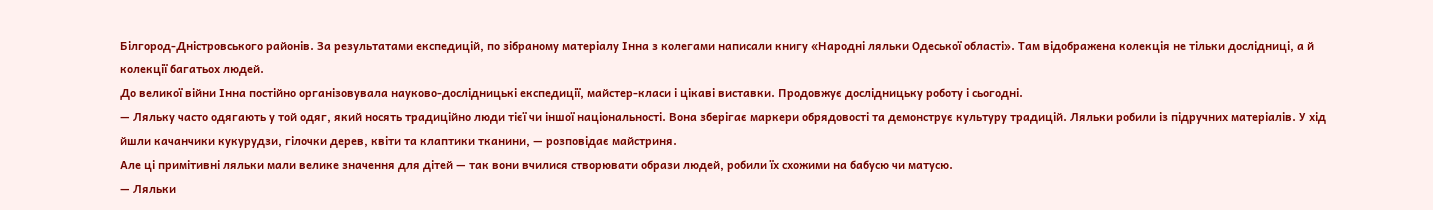Білгород-Дністровського районів. За результатами експедицій, по зібраному матеріалу Інна з колегами написали книгу «Народні ляльки Одеської області». Там відображена колекція не тільки дослідниці, а й колекції багатьох людей.
До великої війни Інна постійно організовувала науково-дослідницькі експедиції, майстер-класи і цікаві виставки. Продовжує дослідницьку роботу і сьогодні.
— Ляльку часто одягають у той одяг, який носять традиційно люди тієї чи іншої національності. Вона зберігає маркери обрядовості та демонструє культуру традицій. Ляльки робили із підручних матеріалів. У хід йшли качанчики кукурудзи, гілочки дерев, квіти та клаптики тканини, — розповідає майстриня.
Але ці примітивні ляльки мали велике значення для дітей — так вони вчилися створювати образи людей, робили їх схожими на бабусю чи матусю.
— Ляльки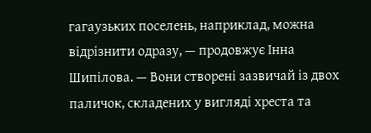гагаузьких поселень, наприклад, можна відрізнити одразу, — продовжує Інна Шипілова. — Вони створені зазвичай із двох паличок, складених у вигляді хреста та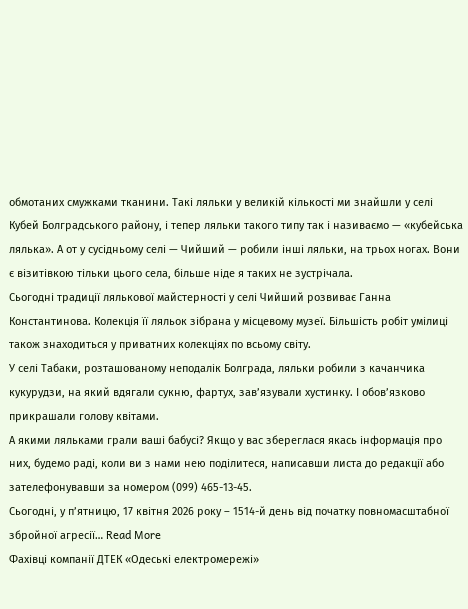обмотаних смужками тканини. Такі ляльки у великій кількості ми знайшли у селі Кубей Болградського району, і тепер ляльки такого типу так і називаємо — «кубейська лялька». А от у сусідньому селі — Чийший — робили інші ляльки, на трьох ногах. Вони є візитівкою тільки цього села, більше ніде я таких не зустрічала.
Сьогодні традиції лялькової майстерності у селі Чийший розвиває Ганна Константинова. Колекція її ляльок зібрана у місцевому музеї. Більшість робіт умілиці також знаходиться у приватних колекціях по всьому світу.
У селі Табаки, розташованому неподалік Болграда, ляльки робили з качанчика кукурудзи, на який вдягали сукню, фартух, зав’язували хустинку. І обов’язково прикрашали голову квітами.
А якими ляльками грали ваші бабусі? Якщо у вас збереглася якась інформація про них, будемо раді, коли ви з нами нею поділитеся, написавши листа до редакції або зателефонувавши за номером (099) 465-13-45.
Сьогодні, у п’ятницю, 17 квітня 2026 року – 1514-й день від початку повномасштабної збройної агресії… Read More
Фахівці компанії ДТЕК «Одеські електромережі»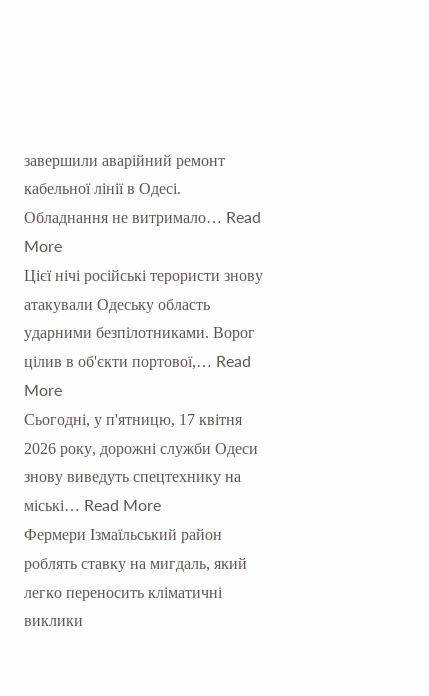завершили аварійний ремонт кабельної лінії в Одесі. Обладнання не витримало… Read More
Цієї нічi російські терористи знову атакували Одеську область ударними безпілотниками. Ворог цілив в об'єкти портової,… Read More
Сьогодні, у п'ятницю, 17 квітня 2026 року, дорожні служби Одеси знову виведуть спецтехнику на міські… Read More
Фермери Ізмаїльський район роблять ставку на мигдаль, який легко переносить кліматичні виклики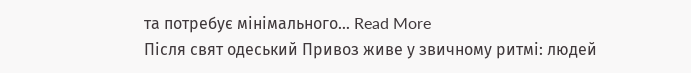та потребує мінімального… Read More
Після свят одеський Привоз живе у звичному ритмі: людей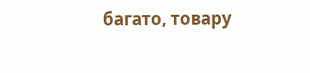багато, товару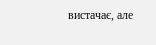вистачає, але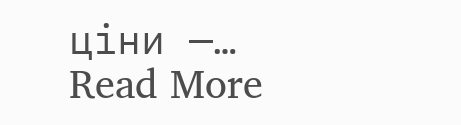ціни —… Read More